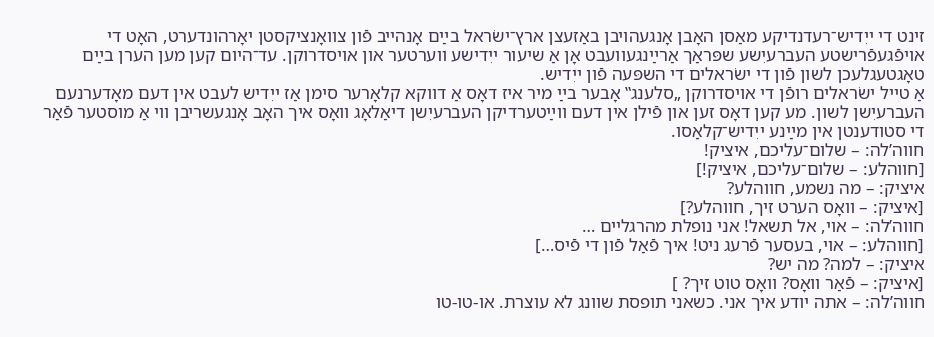זינט די ייִדיש־רעדנדיקע מאַסן האָבן אָנגעהויבן באַזעצן ארץ־ישׂראל בײַם אָנהייב פֿון צוואָנציקסטן יאָרהונדערט, האָט די אויפֿגעפֿרישטע העברעיִשע שפּראַך אַרײַנגעוועבט אָן אַ שיעור ייִדישע ווערטער און אויסדרוקן. עד־היום קען מען הערן בײַם טאָגטעגלעכן לשון פֿון די ישׂראלים די השפּעה פֿון ייִדיש.
אַ טייל ישׂראלים רופֿן די אויסדרוקן „סלענג‟ אָבער בײַ מיר איז דאָס אַ דווקא קלאָרער סימן אַז ייִדיש לעבט אין דעם מאָדערנעם העברעיִשן לשון. מע קען דאָס זען און פֿילן אין דעם ווײַטערדיקן העברעיִשן דיאַלאָג וואָס איך האָב אָנגעשריבן ווי אַ מוסטער פֿאַר די סטודענטן אין מײַנע ייִדיש־קלאַסו.
חווה’לה: – שלום־עליכם, איציק!
[חווהלע: – שלום־עליכם, איציק!]
איציק: – מה נשמע, חווהלע?
[איציק: – וואָס הערט זיך, חווהלע?]
חווה’לה: – אוי, אל תשאל! אני נופלת מהרגליים …
[חווהלע: – אוי, בעסער פֿרעג ניט! איך פֿאַל פֿון די פֿיס…]
איציק: – למה? מה יש?
[איציק: – פֿאַר וואָס? וואָס טוט זיך? ]
חווה’לה: – אתה יודע איך אני. כשאני תופסת שוונג לא עוצרת. או-טו-טו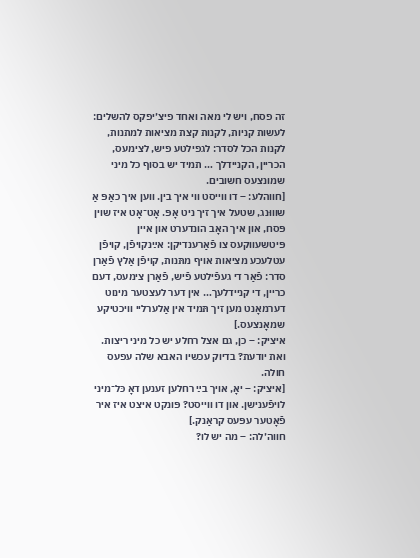זה פסח, ויש לי מאה ואחד פיצ’יפקס להשלים: לעשות קניות, לקנות קצת מציאות למתנות, לקנות הכל לסדר: לגפילטע פיש, לצימעס, הכריין, הקניידלך … תמיד יש בסוף כל מיני שמונצעס חשובים.
[חווהלע: – דו ווייסט ווי איך בין. ווען איך כאַפּ אַ שוווּנג, שטעל איך זיך ניט אָפּ. אָט־אָט איז שוין פּסח, און איך האָב הונדערט און איין פּיטשעווקעס צו פֿאַרענדיקן: אײַנקויפֿן, קויפֿן עטלעכע מציאות אויף מתּנות, קויפֿן אַלץ פֿאַרן סדר: פֿאַר די געפֿילטע פֿיש, פֿאַרן צימעס, דעם כריין, די קניידלעך… אין דער לעצטער מינוט דערמאָנט מען זיך תּמיד אין אַלערליי וויכטיקע שמאָנצעס.]
איציק: – כן, גם אצל רחלע יש כל מיני ריצות. ואת יודעת? בדיוק עכשיו האבא שלה עפעס חולה.
[איציק: – יאָ, אויך בײַ רחלען זענען דאָ כּל־מיני לויפֿענישן. און דו ווייסט? פּונקט איצט איז איר פֿאָטער עפּעס קראַנק.]
חווה’לה: – מה יש לו?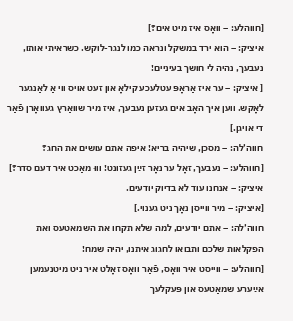[חווהלע: – וואָס איז מיט אים?]
איציק: – הוא ירד במשקל ונראה כמו לנגר-לוקש. כשראיתי אותו, נעבעך, נהיה לי חושך בעיניים!
[ איציק: – ער איז אַראָפּ עטלעכע קילאָ און זעט אויס ווי אַ לאַנגער לאָקש. ווען איך האָב אים געזען נעבעך, איז מיר שוואַרץ געוואָרן פֿאַר די אויגן.]
חווה’לה: – מסכן, שיהיה בריא! איפה אתם עושים את החג?
[חווהלע: – נעבעך, זאָל ער נאָר זײַן געזונט! וווּ מאַכט איר דעם סדר?]
איציק: – אנחנו עוד לא בדיוק יודעים.
[איציק: – מיר ווייסן נאָך ניט גענוי.]
חווה’לה: – אתם יודעים, למה שלא תקחו את השמאטעס ואת הפקלאות שלכם ותבואו לחגוג איתנו, יהיה שמח!
[חווהלע: – ווייסט איר וואָס, פֿאַר וואָס זאָלט איר ניט מיטנעמען אײַערע שמאַטעס און פּעקלעך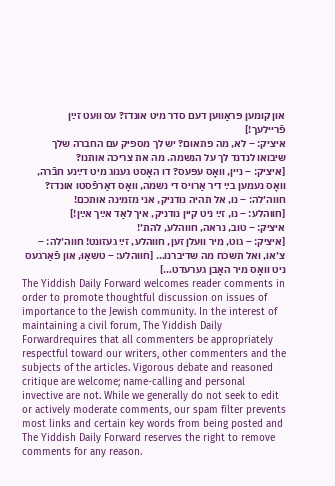און קומען פּראַווען דעם סדר מיט אונדז? עס וועט זײַן פֿריילעך!]
איציק: – לא, מה פתאום? יש לך מספיק עם החברה שלך שיבואו לנדנד לך על הנשמה. מה את צריכה אותנו?
[איציק: – ניין, וואָס עפּעס? דו האָסט גענוג מיט דײַנע חבֿרה, וואָס נעמען בײַ דיר אַרויס די נשמה, וואָס דאַרפֿסטו אונדז?
חווה’לה: – נו, אל תהיה נודניק, אני מזמינה אותכם!
[חווהלע: – נו, זײַ ניט קיין נודניק, איך לאַד אײַך אײַן!]
איציק: – טוב, נראה, חווהלע, להת’!
[איציק: – גוט, מיר וועלן זען, חווהלע, זײַ געזונט! חווה’לה: – צ’או, ואל תשכח מה שדיברנו… [חווהלע: – טשאַוּ, און פֿאַרגעס ניט וואָס מיר האָבן גערעדט…]
The Yiddish Daily Forward welcomes reader comments in order to promote thoughtful discussion on issues of importance to the Jewish community. In the interest of maintaining a civil forum, The Yiddish Daily Forwardrequires that all commenters be appropriately respectful toward our writers, other commenters and the subjects of the articles. Vigorous debate and reasoned critique are welcome; name-calling and personal invective are not. While we generally do not seek to edit or actively moderate comments, our spam filter prevents most links and certain key words from being posted and The Yiddish Daily Forward reserves the right to remove comments for any reason.